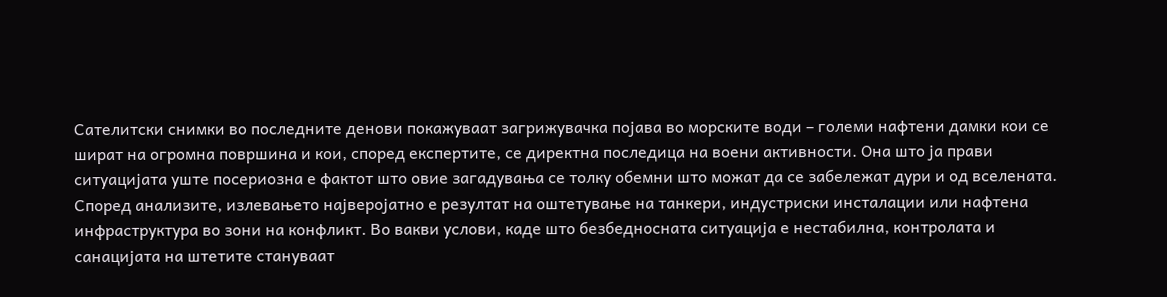Сателитски снимки во последните денови покажуваат загрижувачка појава во морските води – големи нафтени дамки кои се шират на огромна површина и кои, според експертите, се директна последица на воени активности. Она што ја прави ситуацијата уште посериозна е фактот што овие загадувања се толку обемни што можат да се забележат дури и од вселената.
Според анализите, излевањето најверојатно е резултат на оштетување на танкери, индустриски инсталации или нафтена инфраструктура во зони на конфликт. Во вакви услови, каде што безбедносната ситуација е нестабилна, контролата и санацијата на штетите стануваат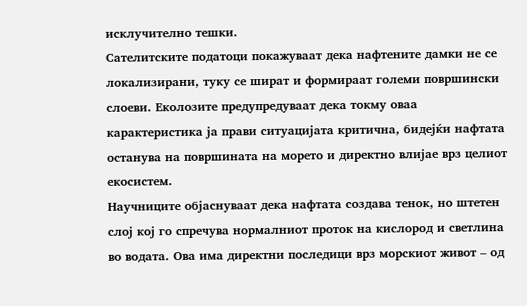исклучително тешки.
Сателитските податоци покажуваат дека нафтените дамки не се локализирани, туку се шират и формираат големи површински слоеви. Еколозите предупредуваат дека токму оваа карактеристика ја прави ситуацијата критична, бидејќи нафтата останува на површината на морето и директно влијае врз целиот екосистем.
Научниците објаснуваат дека нафтата создава тенок, но штетен слој кој го спречува нормалниот проток на кислород и светлина во водата. Ова има директни последици врз морскиот живот – од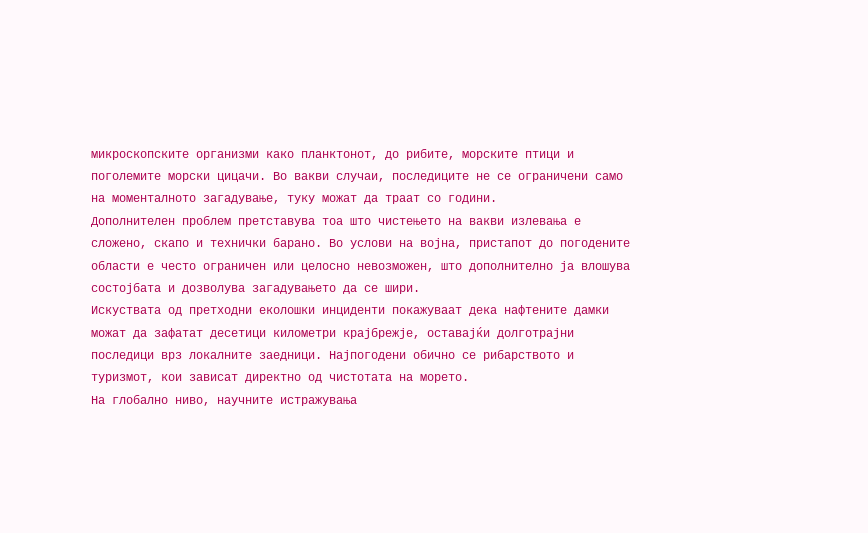микроскопските организми како планктонот, до рибите, морските птици и поголемите морски цицачи. Во вакви случаи, последиците не се ограничени само на моменталното загадување, туку можат да траат со години.
Дополнителен проблем претставува тоа што чистењето на вакви излевања е сложено, скапо и технички барано. Во услови на војна, пристапот до погодените области е често ограничен или целосно невозможен, што дополнително ја влошува состојбата и дозволува загадувањето да се шири.
Искуствата од претходни еколошки инциденти покажуваат дека нафтените дамки можат да зафатат десетици километри крајбрежје, оставајќи долготрајни последици врз локалните заедници. Најпогодени обично се рибарството и туризмот, кои зависат директно од чистотата на морето.
На глобално ниво, научните истражувања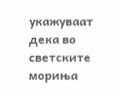укажуваат дека во светските мориња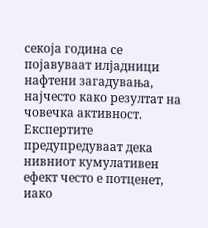секоја година се појавуваат илјадници нафтени загадувања, најчесто како резултат на човечка активност. Експертите предупредуваат дека нивниот кумулативен ефект често е потценет, иако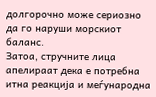долгорочно може сериозно да го наруши морскиот баланс.
Затоа, стручните лица апелираат дека е потребна итна реакција и меѓународна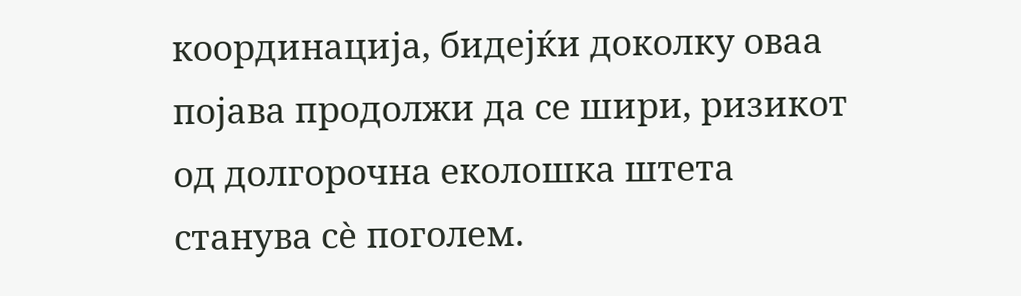координација, бидејќи доколку оваа појава продолжи да се шири, ризикот од долгорочна еколошка штета станува сè поголем.